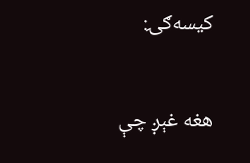کیسه‌ګۍ:

هغه غېږ چې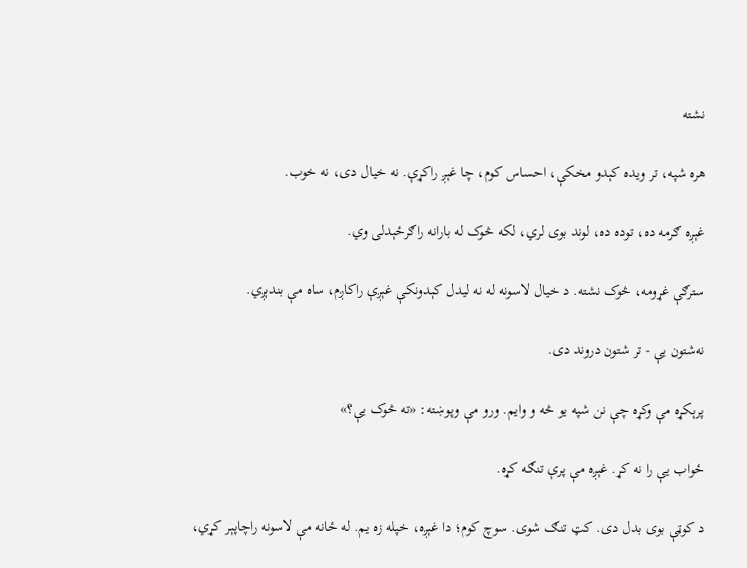نشته

هره شپه، تر ویده کېدو مخکې، احساس کوم، چا غېږ راکړې. نه خیال دی، نه خوب.

غېږه ګرمه ده، توده ده، لوند بوی لري، لکه څوک له بارانه راګرځېدلی وي.

سترګې غړومه، څوک نشته. د خیال لاسونه له نه لیدل کېدونکې غېږې راکاږم، ساه‌ مې بندېږي.

نه‌شتون‌ یې - تر شتون دروند دی.

پرېکړه مې وکړه چې نن شپه یو څه و وایم. ورو مې وپوښته: «ته څوک یې؟»

ځواب یې را نه کړ. غېږه مې پرې تنګه کړه.

د کوټې بوی بدل دی. کټ تنګ شوی. سوچ کوم؛ دا غېږه، خپله زه یم. له ځانه مې لاسونه راچاپېر کړي،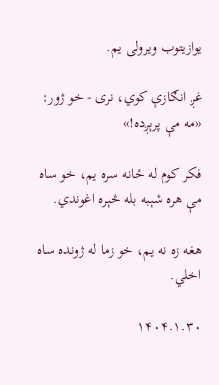یوازیتوب ویرولی یم.

غږ انګازې کوي‌، نری - خو ژور: «مه مې پرېږده!»

فکر کوم له ځانه سره یم، خو ساه مې هره شېبه بله څېره اغوندي.

هغه زه نه یم، خو زما له ژونده ساه اخلي.

۱۴۰۴.۱.۳۰